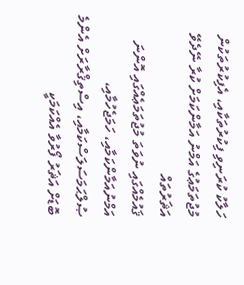ހަލާކު ކުރަނިވި ފިކުރުތަކާއި، އެފިކުރުތަކުން މުޖުތަމަޢުގެ އަމްނު އަމާންކަމަށް ކުރާ ނޭދެވޭ އަޘަރުތައް
ޤައުމެއްގައި ނުވަތަ މުޖުތަމަޢެއްގައި އޮންނަ އަމްނުއަމާންކަމާއި، ހަމަޖެހުމާއި، ޞުލްޙަމަސަލަސްކަމާއި، އިސްތިޤްރާރަށް އެންމެ ބޮޑަށް އަޘަރު ފޯރުވާ އެއްކަމަކީ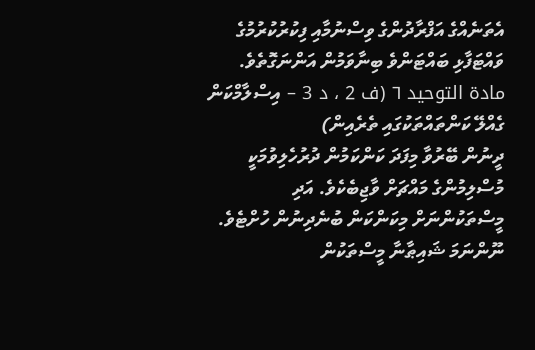އެތަނެއްގެ އަފްރާދުންގެ ވިސްނުމާއި ފިކުރުކުރުމުގެ ވައްޓަފާޅި ބައްޓަންވެ ބިނާވަމުން އަންނަގޮތެވެ.
مادة التوحيد ٦ (ف 2 ، د 3 – އިސްލާމްކަން ގެއްލޭ ކަންތައްތަކުގައި ތެރެއިން)
ދީނުން ބޭރުވާ މިފަދަ ކަންކަމުން ދުރުހެލިވުމަކީ މުސްލިމުންގެ މައްޗަށް ވާޖިބެކެވެ. އަދި މީސްތަކުންނަށް މިކަންކަން ބުނެދިނުން ހުށްޓެވެ. ނޫންނަމަ ޝައިޠާނާ މީސްތަކުން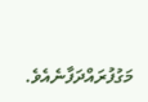މަގުފުރައްދަފާނެއެވެ.